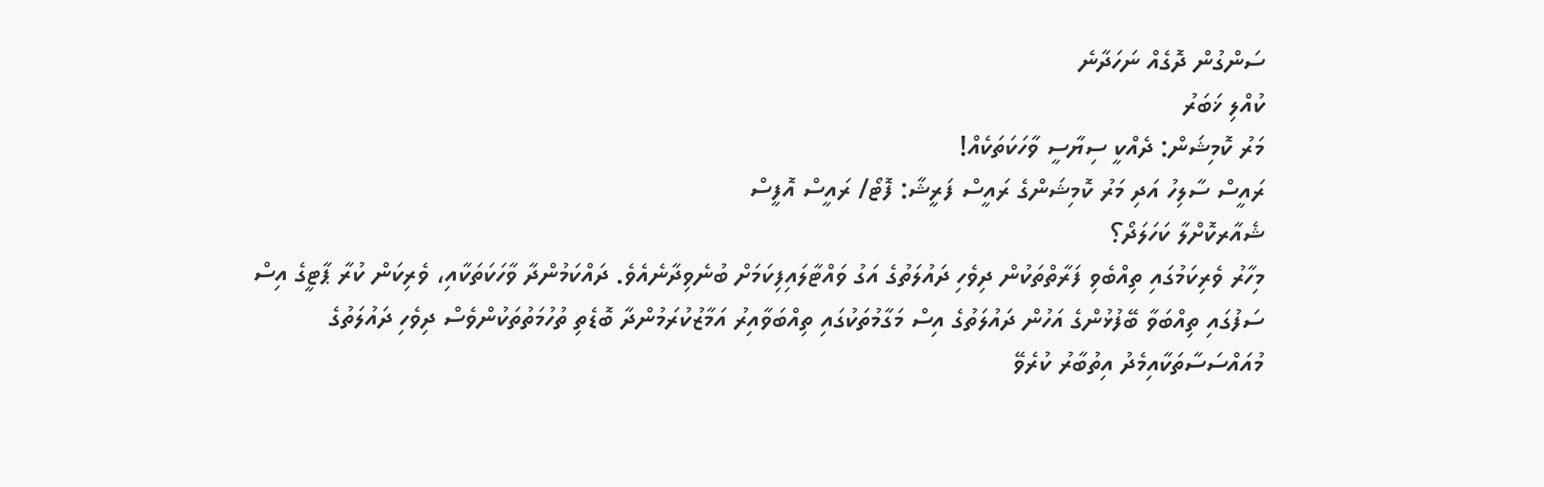ސަންގުން ދޮގެއް ނަހަދާނެ
ކުއްލި ޚަބަރު
މަރު ކޮމިޝަން: ދެއްކީ ސިޔާސީ ވާހަކަތަކެއް!
ރައީސް ސާލިހު އަދި މަރު ކޮމިޝަންގެ ރައީސް ފަރީޝާ: ފޮޓޯ/ ރައީސް އޮފީސް
ޝެއާރކޮށްލާ ކަހަލަދޯ؟
މިހާރު ވެރިކަމުގައި ތިއްބެވި ފަރާތްތަކުން ދިވެހި ދައުލަތުގެ އަގު ވައްޓާލައިފިކަމަށް ބުނެވިދާނެއެވެ. ދައްކަމުންދާ ވާހަކަތަކާއި، ވެރިކަން ކުރާ ޕާޓީގެ އިސް ސަފުގައި ތިއްބަވާ ބޭފުޅުންގެ އަހުން ދައުލަތުގެ އިސް މަގާމުތަކުގައި ތިއްބަވާއިރު އަމާޒުކުރަމުންދާ ބޮޑެތި ތުހުމަތުތަކުންވެސް ދިވެހި ދައުލަތުގެ މުއައްސަސާތަކާއިމެދު އިތުބާރު ކުރެވޭ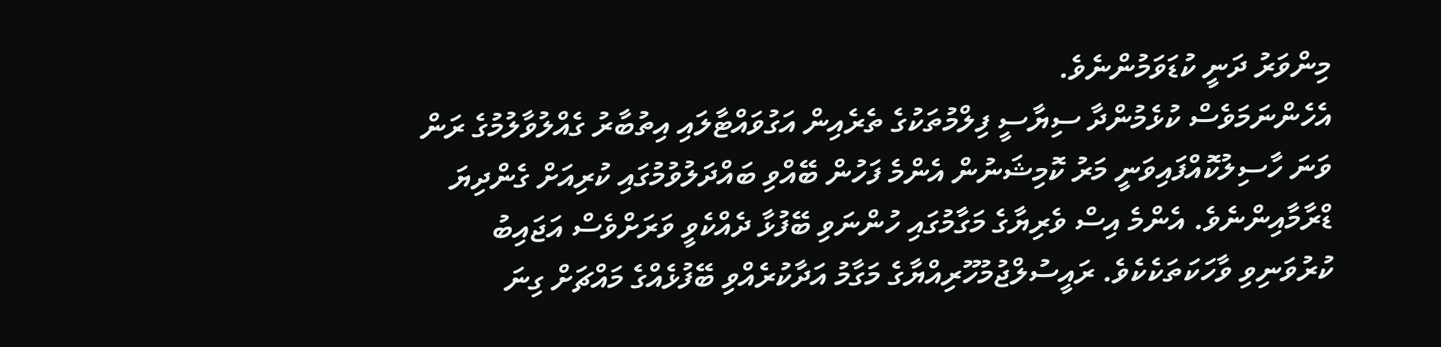މިންވަރު ދަނީ ކުޑަވަމުންނެވެ.
އެހެންނަމަވެސް ކުޅެމުންދާ ސިޔާސީ ފިލްމުތަކުގެ ތެރެއިން އަގުވައްޓާލައި އިތުބާރު ގެއްލުވާލުމުގެ ރަން ވަނަ ހާސިލުކޮއްފައިވަނީ މަރު ކޮމިޝަނުން އެންމެ ފަހުން ބޭއްވި ބައްދަލުވުމުގައި ކުރިއަށް ގެންދިޔަ ޑްރާމާއިންނެވެ. އެންމެ އިސް ވެރިޔާގެ މަގާމުގައި ހުންނަވި ބޭފުޅާ ދެއްކެވީ ވަރަށްވެސް އަޖައިބު ކުރުވަނިވި ވާހަކަތަކެކެވެ. ރައީސުލްޖުމުހޫރިއްޔާގެ މަގާމު އަދާކުރެއްވި ބޭފުޅެއްގެ މައްޗަށް ގިނަ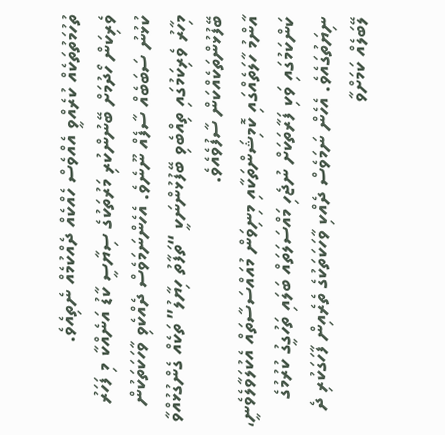ތުހުމަތުތަކެއް ކުރެއްވީ އެއްވެސް ހެއްކެއް ދެއްކުމެއް ނެތިއެވެ.
ވެރިކަން ހޯދުމަށް ބޭނުންކުރި މަރުތަކުގެ ސިޔާސީ ކާޑު އަނެއްކާ މި ފަހަރު ކުޅުނު ސަބަބެއް ސާފެއް ނޫނެވެ. އެހެންނަމަވެސް ދެއްކެވި ވާހަކަތަކުން މިހާރު ވެރިކަމުގައި ތިއްބެވި ބޭފުޅުންނަކީ “ތަފާތު ހިޔާލު” ތަކެއް ގެންގުޅުއްވާ ބޭފުޅުންތަކެއްކަން ސާފުވެއެވެ.
އާންމު ހާލަތެއްގައި ކޮމިޝަންތަކާއި މިނިވަން މުއައްސަސާތައް އެކުލަވާލެވެނީ، ކަންކަމުގައި ވަކި ފަރާތަކަށް ނުޖެހި މައްސަލަތައް ބަލައި ތަހުގީގު ކުރުމުގެ ނިޔަތުގައެވެ. އެހެން ނަމަވެސް ދެއްކި ވާހަކަތަކުގެ ތެރެއިން ފާހަގަކުރި ދެ ލޭބަލެއް ކަމަށްވާ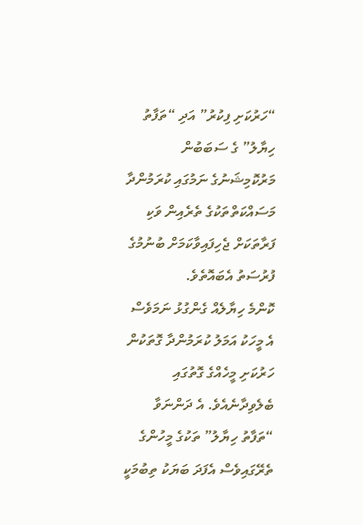“ހަރުކަށި ފިކުރު” އަދި “ތަފާތު ހިޔާލު” ގެ ސަބަބުން މަރުކޮމިޝަނުގެ ނަމުގައި ކުރަމުންދާ މަސައްކަތްތަކުގެ ތެރެއިން ވަކި ފަރާތަކަށް ޖެހިފައިވާކަމަށް ބުނުމުގެ ފުރުސަތު އެބައޮތެވެ.
ކޮންމެ ހިޔާލެއް ގެންގުޅު ނަމަވެސް އެ މީހަކު އަމަލު ކުރަމުންދާ ގޮތަކުން ހަރުކަށި މީހެއްގެ ގޮތުގައި ބެލެވިދާނެއެވެ. އެ ދަންނަވާ “ތަފާތު ހިޔާލު” ތަކުގެ މީހުންގެ ތެރޭގައިވެސް އެފަދަ ބަޔަކު ތިބުމަކީ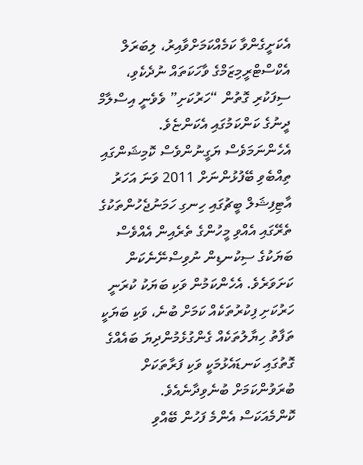އެކަށީގެންވާ ކަމެއްކަމަށްވާއިރު، ލިބަރަލް އެކްސްޓްރީމިޒަމްގެ ވާހަކަތައް ނުދެކެވި، ސިފަކުރި ގޮތުން “ހަރުކަށި” ވެވެނީ އިސްލާމް ދީނުގެ ކަންކަމުގައި އެކަންޏެވެ.
އެހެންނަމަވެސް ޔަގީނުންވެސް ކޮމިޝަންގައި ތިއްބެވި ބޭފުޅުންނަށް 2011 ވަނަ އަހަރު އާޓިފިޝަލް ބީޗުގައި ހިނގި ހަމަނުޖެހުންތަކުގެ ތެރޭގައި އެއްވި މީހުންގެ ތެރެއިން އެއްވެސް ބަޔަކުގެ ސިކުނޑިން ނުވިސްނޭނެކަން ކަށަވަރެވެ. އެހެންކަމުން ވަކި ބަޔަކު ކުރަނީ ހަރުކަށި ފިކުރުތަކެއް ކަމަށް ބުނެ، ވަކި ބަޔަކީ ތަފާތު ހިޔާލުތަކެއް ގެންގުޅެމުންދިޔަ ބައެއްގެ ގޮތުގައި ކަނޑައެޅުމަކީ ވަކި ފަރާތަކަށް ބުރަވުންކަމަށް ބުނެވިދާނެއެވެ.
ކޮންމެއަކަސް އެންމެ ފަހުން ބޭއްވި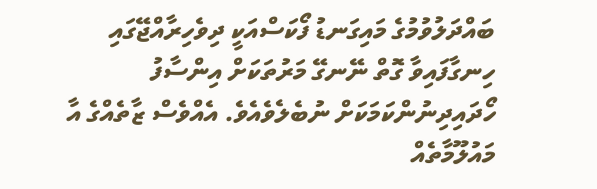ބައްދަލުވުމުގެ މައިގަނޑު ފޯކަސްއަކީ ދިވެހިރާއްޖޭގައި ހިނގާފައިވާ ގޮތް ނޭނގޭ މަރުތަކަށް އިންސާފު ހޯދައިދިނުންކަމަކަށް ނުބެލެވެއެވެ. އެއްވެސް ޒާތެއްގެ އާ މައުލޫމާތެއް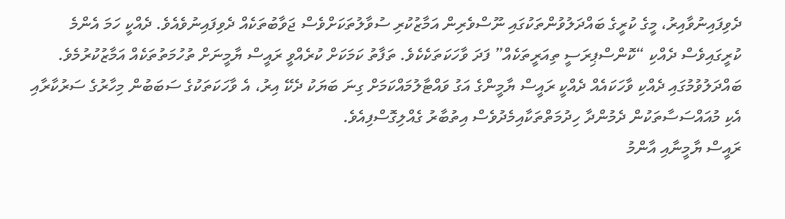ދެވިފައިނުވާއިރު، މީގެ ކުރީގެ ބައްދަލުވުންތަކުގައި ނޫސްވެރިން އަމާޒުކުރި ސުވާލުތަކަށްވެސް ޖަވާބުތަކެއް ދެވިފައިނުވެއެވެ. ދެއްކީ ހަމަ އެންމެ ކުރީގައިވެސް ދެއްކި “ކޮންސްޕިރަސީ ތިއަރީތަކެއް” ފަދަ ވާހަކަތަކެކެވެ. ތަފާތު ކަމަކަށް ކުރެއްވީ ރައީސް ޔާމީނަށް ތުހުމަތުތަކެއް އަމާޒުކުރުމެވެ.
ބައްދަލުވުމުގައި ދެއްކި ވާހަކައެއް ދެއްކީ ރައީސް ޔާމީންގެ އަގު ވައްޓާލުމައްކަމަށް ގިނަ ބަޔަކު ދެކޭ އިރު، އެ ވާހަކަތަކުގެ ސަބަބުން މިހާރުގެ ސަރުކާރާއި އެކި މުއައްސަސާތަކުން ދެމުންދާ ހިދުމަތްތަކާއިމެދުވެސް އިތުބާރު ގެއްލިގޮސްފިއެވެ.
ރައީސް ޔާމީނާއި އާންމު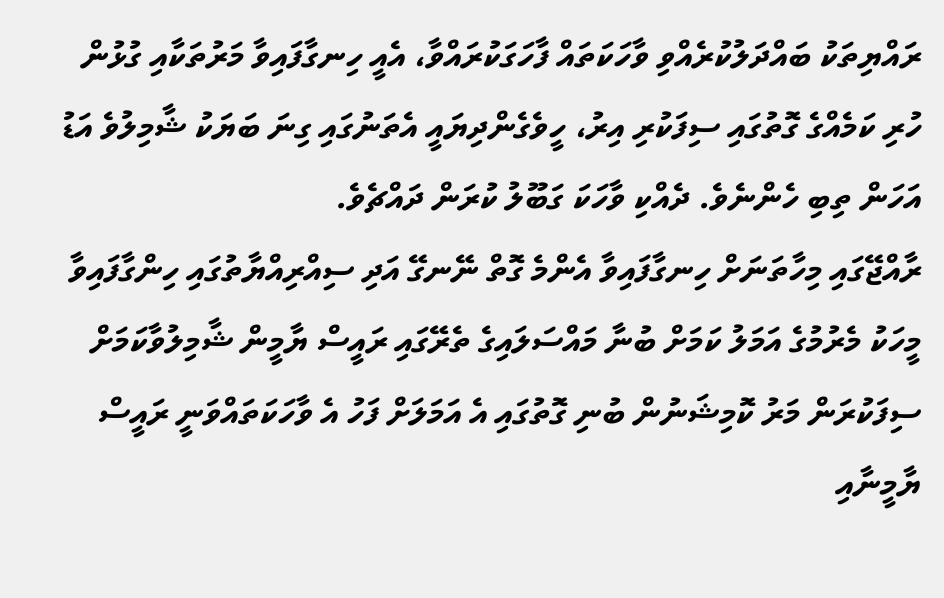ރައްޔިތަކު ބައްދަލުކުރެއްވި ވާހަކަތައް ފާހަގަކުރައްވާ، އެއީ ހިނގާފައިވާ މަރުތަކާއި ގުޅުން ހުރި ކަމެއްގެ ގޮތުގައި ސިފަކުރި އިރު، ހީވެގެންދިޔައީ އެތަނުގައި ގިނަ ބަޔަކު ޝާމިލުވެ އަޑު އަހަން ތިބި ހެންނެވެ. ދެއްކި ވާހަކަ ގަބޫލު ކުރަން ދައްޗެވެ.
ރާއްޖޭގައި މިހާތަނަށް ހިނގާފައިވާ އެންމެ ގޮތް ނޭނގޭ އަދި ސިއްރިއްޔާތުގައި ހިންގާފައިވާ މީހަކު މެރުމުގެ އަމަލު ކަމަށް ބުނާ މައްސަލައިގެ ތެރޭގައި ރައީސް ޔާމީން ޝާމިލުވާކަމަށް ސިފަކުރަން މަރު ކޮމިޝަނުން ބުނި ގޮތުގައި އެ އަމަލަށް ފަހު އެ ވާހަކަތައްވަނީ ރައީސް ޔާމީނާއި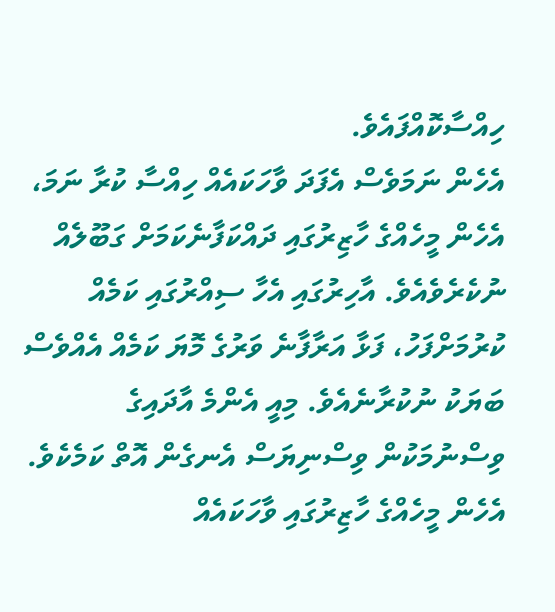ހިއްސާކޮއްފައެވެ.
އެހެން ނަމަވެސް އެފަދަ ވާހަކައެއް ހިއްސާ ކުރާ ނަމަ، އެހެން މީހެއްގެ ހާޒިރުގައި ދައްކަފާނެކަމަށް ގަބޫލެއް ނުކެރެވެއެވެ. އާހިރުގައި އެހާ ސިއްރުގައި ކަމެއް ކުރުމަށްފަހު، ފަޅާ އަރާފާނެ ވަރުގެ މޮޔަ ކަމެއް އެއްވެސް ބަޔަކު ނުކުރާނެއެވެ. މިއީ އެންމެ އާދައިގެ ވިސްނުމަކުން ވިސްނިޔަސް އެނގެން އޮތް ކަމެކެވެ. އެހެން މީހެއްގެ ހާޒިރުގައި ވާހަކައެއް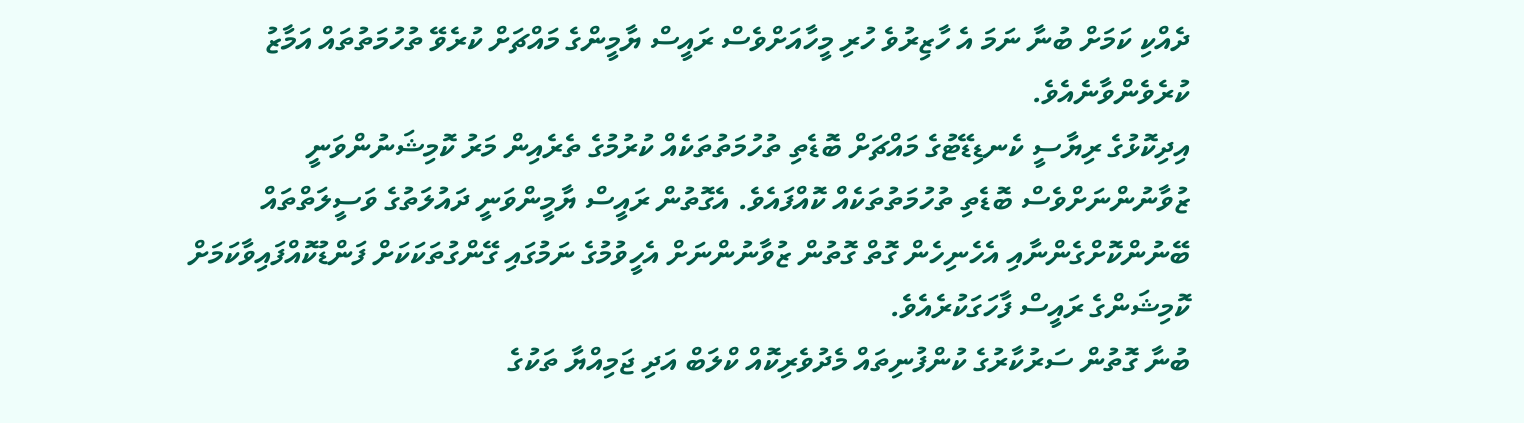ދެއްކި ކަމަށް ބުނާ ނަމަ އެ ހާޒިރުވެ ހުރި މީހާއަށްވެސް ރައީސް ޔާމީންގެ މައްޗަށް ކުރެވޭ ތުހުމަތުތައް އަމާޒު ކުރެވެންވާނެއެވެ.
އިދިކޮޅުގެ ރިޔާސީ ކެނޑިޑޭޓުގެ މައްޗަށް ބޮޑެތި ތުހުމަތުތަކެއް ކުރުމުގެ ތެރެއިން މަރު ކޮމިޝަނުންވަނީ ޒުވާނުންނަށްވެސް ބޮޑެތި ތުހުމަތުތަކެއް ކޮއްފައެވެ. އެގޮތުން ރައީސް ޔާމީންވަނީ ދައުލަތުގެ ވަސީލަތްތައް ބޭނުންކޮށްގެންނާއި އެހެނިހެން ގޮތް ގޮތުން ޒުވާނުންނަށް އެހީވުމުގެ ނަމުގައި ގޭންގުތަކަކަށް ފަންޑުކޮއްފައިވާކަމަށް ކޮމިޝަންގެ ރައީސް ފާހަގަކުރެއެވެ.
ބުނާ ގޮތުން ސަރުކާރުގެ ކުންފުނިތައް މެދުވެރިކޮއް ކްލަބް އަދި ޖަމިއްޔާ ތަކުގެ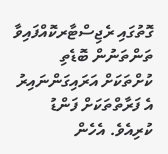ގޮތުގައި ރެޖިސްޓާރކޮއްފައިވާ ތަންތަނުން ބޮޑެތި ކުށްތަކަށް އަރައިގަންނައިރު އެ ފަރާތްތަކަށް ފަންޑު ކުރިއެވެ. އެހެން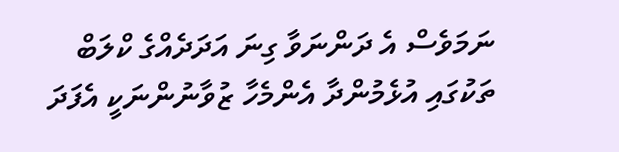ނަމަވެސް އެ ދަންނަވާ ގިނަ އަދަދެއްގެ ކްލަބް ތަކުގައި އުޅެމުންދާ އެންމެހާ ޒުވާނުންނަކީ އެފަދަ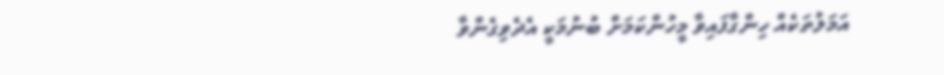އަމަލުތަކެއް ހިންގާފައިވާ މީހުންކަމަށް ބުނުމަކީ އެދެވިގެންވާ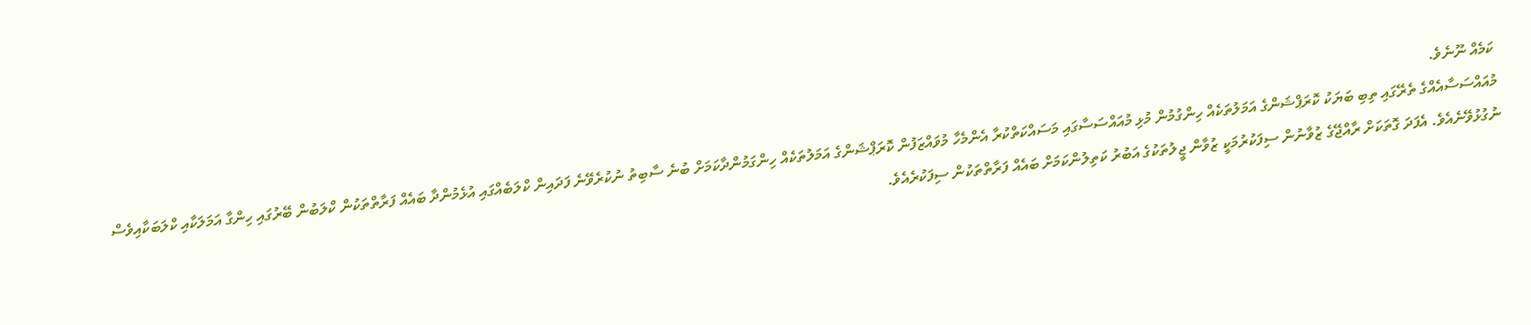ކަމެއް ނޫނެވެ.
މުއައްސަސާއެއްގެ ތެރޭގައި ތިބި ބަޔަކު ކޮރަޕްޝަންގެ އަމަލުތަކެއް ހިންގުމުން މުޅި މުއައްސަސާގައި މަސައްކަތްކުރާ އެންމެހާ މުވައްޒަފުން ކޮރަޕްޝަންގެ އަމަލުތަކެއް ހިންގަމުންދާކަމަށް ބުނެ ސާބިތު ނުކުރެވޭނެ ފަދައިން ކްލަބެއްގައި އުޅެމުންދާ ބައެއް ފަރާތްތަކުން ކްލަބުން ބޭރުގައި ހިންގާ އަމަލަކާއި ކްލަބަކާއިވެސް ނުގުޅުވޭނެއެވެ. އެފަދަ ގޮތަކަށް ރާއްޖޭގެ ޒުވާނުން ސިފަކުރުމަކީ ޒުވާން ޖީލުތަކުގެ އަބުރު ކަތިލުންކަމަށް ބައެއް ފަރާތްތަކުން ސިފަކުރެއެވެ.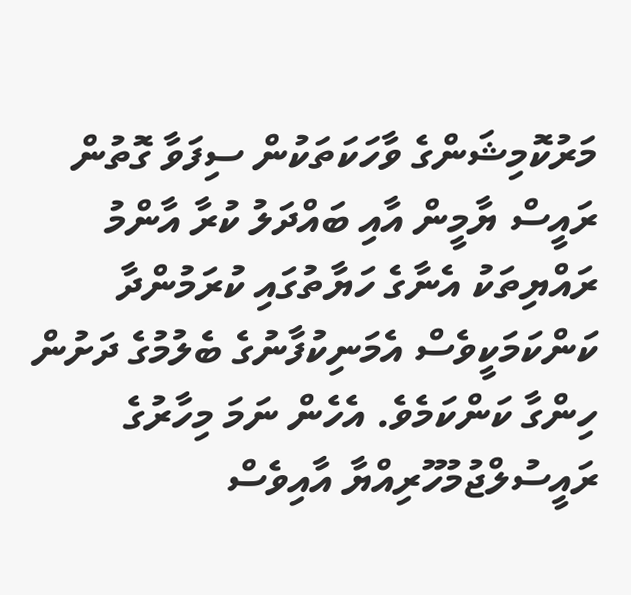މަރުކޮމިޝަންގެ ވާހަކަތަކުން ސިފަވާ ގޮތުން ރައީސް ޔާމީން އާއި ބައްދަލު ކުރާ އާންމު ރައްޔިތަކު އެނާގެ ހަޔާތުގައި ކުރަމުންދާ ކަންކަމަކީވެސް އެމަނިކުފާނުގެ ބެލުމުގެ ދަށުން ހިންގާ ކަންކަމެވެ. އެހެން ނަމަ މިހާރުގެ ރައީސުލްޖުމުހޫރިއްޔާ އާއިވެސް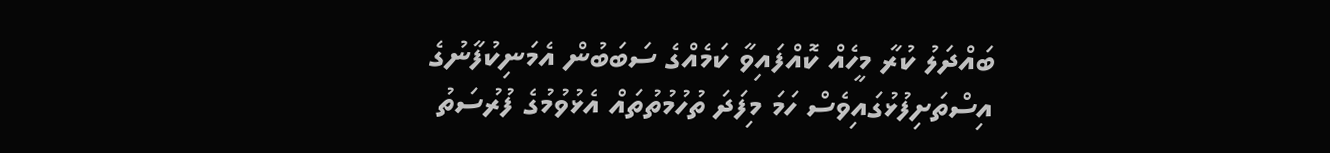ބައްދަލު ކުރާ މީހެއް ކޮއްފައިވާ ކަމެއްގެ ސަބަބުން އެމަނިކުފާނުގެ އިސްތަށިފުޅުގައިވެސް ހަމަ މިފަދަ ތުހުމުތުތައް އެޅުވުމުގެ ފުރުސަތު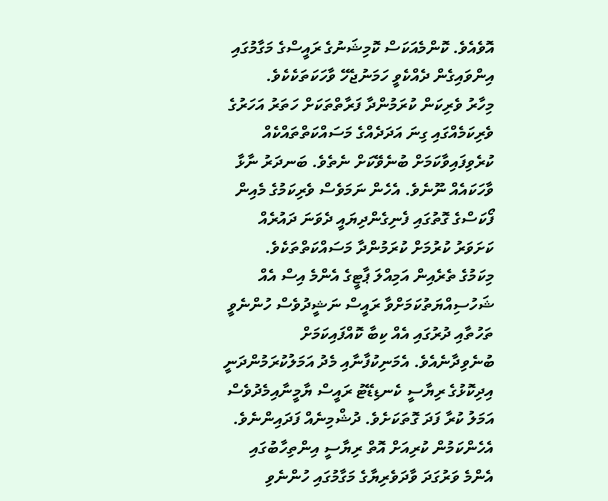އޮވެއެވެ. ކޮންމެއަކަސް ކޮމިޝަނުގެ ރައީސްގެ މަގާމުގައި އިންވައިގެން ދެއްކެވީ ހަމަނުޖެހޭ ވާހަކަތަކެކެވެ.
މިހާރު ވެރިކަން ކުރަމުންދާ ފަރާތްތަކަށް ހަތަރު އަހަރުގެ ވެރިކަމެއްގައި ގިނަ އަދަދެއްގެ މަސައްކަތްތައްކެއް ކުރެވިފައިވާކަމަށް ބުނެވޭކަށް ނެތެވެ. ބަނދަރު ނާޅާ ވާހަކައެއް ނޫނެވެ. އެހެން ނަމަވެސް ވެރިކަމުގެ މެއިން ފޯކަސްގެ ގޮތުގައި ފެނިގެންދިޔައީ ދެވަނަ ދައުރެއް ކަށަވަރު ކުރުމަށް ކުރަމުންދާ މަސައްކަތްތަކެވެ.
މިކަމުގެ ތެރެއިން އަމިއްލަ ޕާޓީގެ އެންމެ އިސް އެއް ޝަހުސިއްޔަތުކަމަށްވާ ރައީސް ނަޝީދުވެސް ހުންނެވީ ތަހުތާއި ދުރުގައި އެއް ކިބާ ކޮއްފައިކަމަށް ބުނެވިދާނެއެވެ. އެމަނިކުފާނާއި މެދު އަމަލުކުރަމުންދަނީ އިދިކޮޅުގެ ރިޔާސީ ކެނޑިޑޭޓު ރައީސް ޔާމީނާއިމެދުވެސް އަމަލު ކުރާ ފަދަ ގޮތަކަށެވެ. ދުޝްމިނެއް ފަދައިންނެވެ.
އެހެންކަމުން ކުރިއަށް އޮތް ރިޔާސީ އިންތިހާބުގައި އެންމެ ވަރުގަދަ ވާދަވެރިޔާގެ މަގާމުގައި ހުންނެވި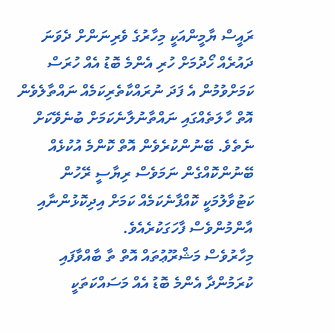ރައީސް ޔާމީންއަކީ މިހާރުގެ ވެރިނަންށް ދެވަނަ ދައުރެއް ހޯދުމަށް ހުރި އެންމެ ބޮޑު އެއް ހުރަސް ކަމަށްވުމުން އެ ފަދަ ނުރައްކާތެރިކަމެއް ނައްތާލެވެން އޮތް ހާލަތެއްގައި ނައްތާނުލާނެކަމަށް ބުނެވޭކަށް ނެތެވެ. ބޭނުންކުރެވެން އޮތް ކޮންމެ އުކުޅެއް ބޭނުންކޮއްގެން ނަމަވެސް ރިޔާސީ ރޭހުން ކަޓުވާލުމަކީ ކޮއްފާނެކަމެއް ކަމަށް އިދިކޮޅުންނާއި އާންމުންވެސް ފާހަގަކުރެއެވެ.
މިހާރުވެސް މަޝްރޫޢުތައް އޮތް ތާ ބާއްވާފައި ކުރަމުންދާ އެންމެ ބޮޑު އެއް މަސައްކަތަކީ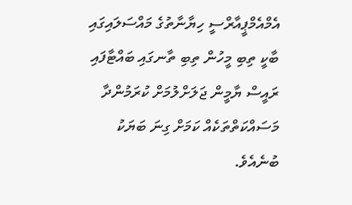އެމްއެމްޕީއާރްސީ ހިޔާނާތުގެ މައްސަލައިގައި ބާކީ ތިބި މީހުން ތިބި ތާނގައި ބައްޓާފައި ރައީސް ޔާމީން ޖަލަށްލުމަށް ކުރަމުންދާ މަސައްކަތްތަކެއް ކަމަށް ގިނަ ބަޔަކު ބުނެއެވެ.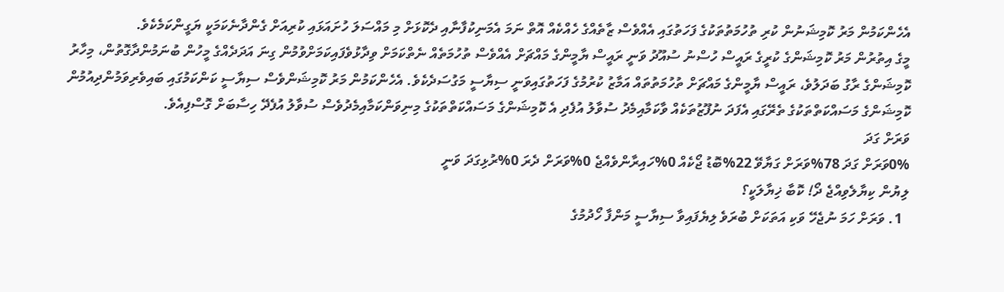އެހެންކަމުން މަރު ކޮމިޝަނުން ކުރި ތުހުމަތުތަކުގެ ފަހަތުގައި އެއްވެސް ޒާތެއްގެ ހެއްކެއް އޮތް ނަމަ އެމަނިކުފާނާއި ދެކޮޅަށް މި މައްސަލަ ހުށައަޅައި ކުރިއަށް ގެންދާނެކަމަކީ ޔަގީންކަމެކެވެ.
މީގެ އިތުރުން މަރު ކޮމިޝަންގެ ކުރީގެ ރައީސް ހުސްނު ސުއޫދު ވަނީ ރައީސް ޔާމީންގެ މައްޗަށް އެއްވެސް ތުހުމަތެއް ނެތްކަމަށް ވިދާޅުވެފައިކަމަށްވުމުން ގިނަ އަދަދެއްގެ މީހުން ބުނަމުންދާގޮތުން، މިހާރު ކޮމިޝަންގެ ރާގު ބަދަލުވެ، ރައީސް ޔާމީންގެ މައްޗަށް ތުހުމަތުތައް އަމާޒު ކުރުމުގެ ފަހަތުގައިވަނީ ސިޔާސީ މަގުސަދެކެވެ. އެހެންކަމުން މަރު ކޮމިޝަންވެސް ސިޔާސީ ކަންކަމުގައި ބައިވެރިވަމުންދިއުމުން ކޮމިޝަންގެ މަސައްކަތްތަކުގެ ތެރޭގައި އެފަދަ ނުފޫޒުތަކެއް ވާކަމާއިމެދު ސުވާލު އުފެދި އެ ކޮމިޝަންގެ މަސައްކަތްތަކުގެ މިނިވަންކަމާއިމެދުވެސް ސުވާލު އުފެދޭ ހިސާބަށް ގޮސްފިއެވެ.
ވަރަށް ގަދަ
0%ވަރަށް ގަދަ 78%ވަރަށް ގަޔާވޭ 22%ބޮޑު ޖޯކެއް 0%ހައިރާންވެއްޖެ 0%ވަރަށް ދެރަ 0%ރުޅިގަދަ ވަނީ
ލިޔުން ކިޔާލެވިއްޖެ ދޯ! ކޮބާ ޚިޔާލަކީ؟
  1. ވަރަށް ހަމަ ނުޖެހޭ ވަކި އަތަކަށް ބުރަވެ ލިޔެފައިވާ ސިޔާސީ މަންފާ ހޯދުމުގެ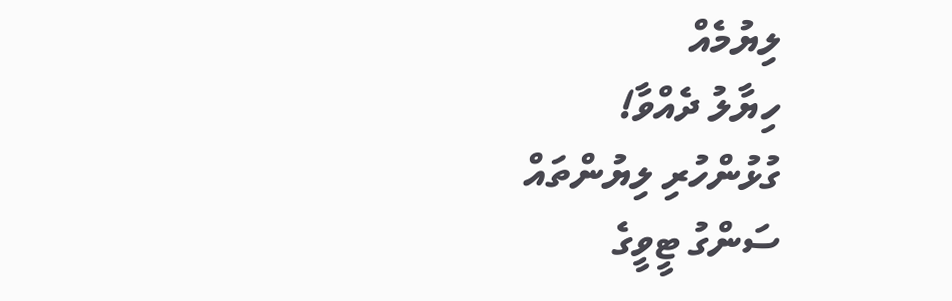ލިޔުމެއް
ހިޔާލު ދެއްވާ!
ގުޅުންހުރި ލިޔުންތައް
ސަންގު ޓީވީގެ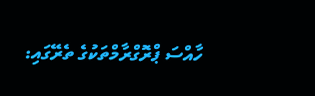ހާއްސަ ޕްރޮގްރާމްތަކުގެ ތެރޭގައި: